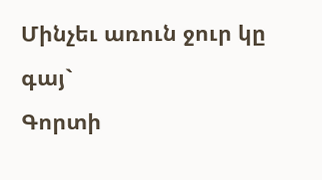Մինչեւ առուն ջուր կը գայ`
Գորտի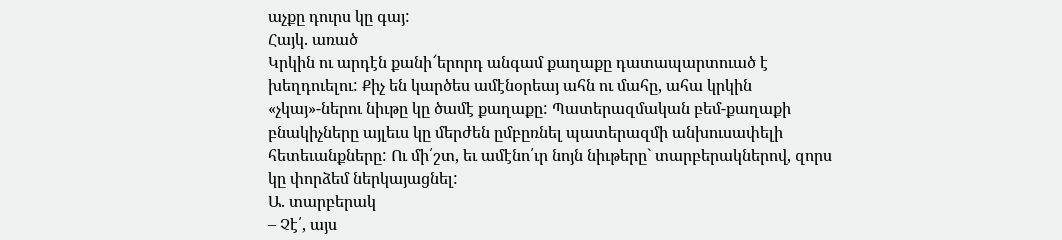աչքը դուրս կը գայ:
Հայկ. առած
Կրկին ու արդէն քանի՜երորդ անգամ քաղաքը դատապարտուած է խեղդուելու: Քիչ են կարծես ամէնօրեայ ահն ու մահը, ահա կրկին «չկայ»-ներու նիւթը կը ծամէ քաղաքը: Պատերազմական բեմ-քաղաքի բնակիչները այլեւս կը մերժեն ըմբըռնել պատերազմի անխուսափելի հետեւանքները: Ու մի՛շտ, եւ ամէնո՛ւր նոյն նիւթերը` տարբերակներով, զորս կը փորձեմ ներկայացնել:
Ա. տարբերակ
– Չէ՛, այս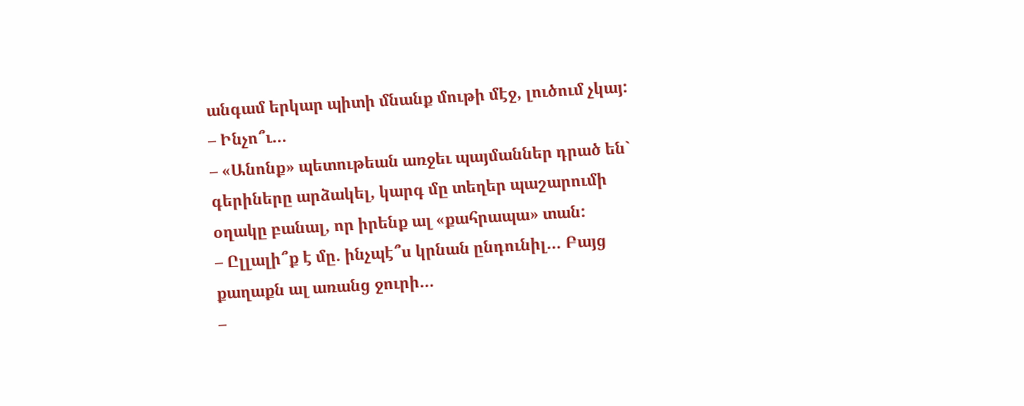անգամ երկար պիտի մնանք մութի մէջ, լուծում չկայ:
– Ինչո՞ւ…
– «Անոնք» պետութեան առջեւ պայմաններ դրած են` գերիները արձակել, կարգ մը տեղեր պաշարումի օղակը բանալ, որ իրենք ալ «քահրապա» տան:
– Ըլլալի՞ք է մը. ինչպէ՞ս կրնան ընդունիլ… Բայց քաղաքն ալ առանց ջուրի…
–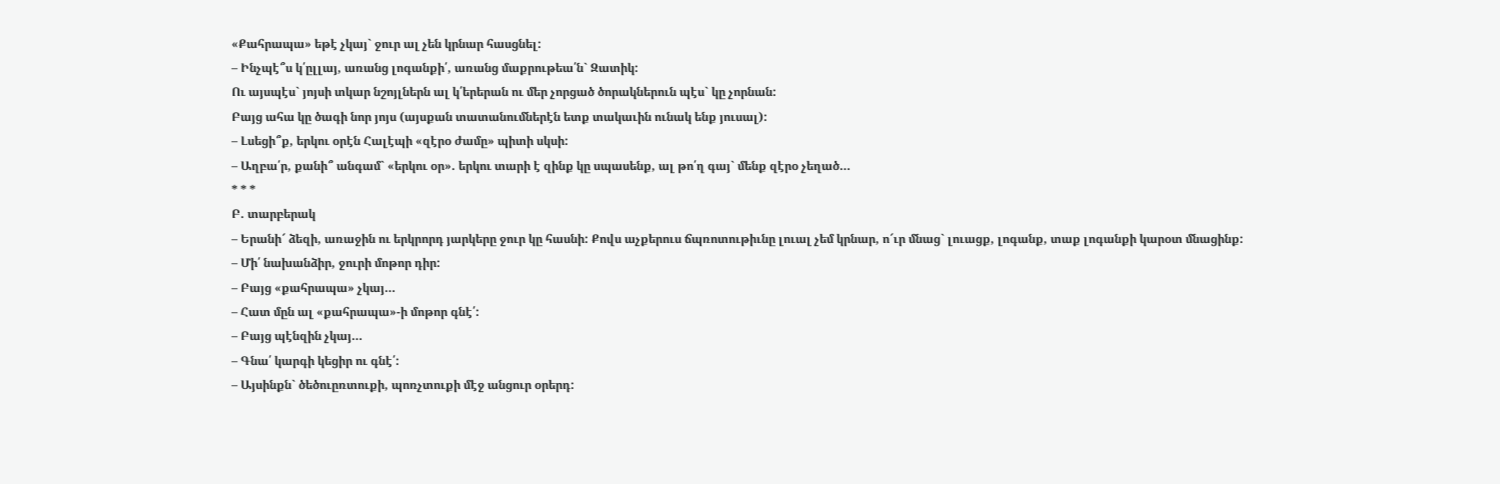«Քահրապա» եթէ չկայ` ջուր ալ չեն կրնար հասցնել:
– Ինչպէ՞ս կ՛ըլլայ, առանց լոգանքի՛, առանց մաքրութեա՛ն` Զատիկ:
Ու այսպէս` յոյսի տկար նշոյլներն ալ կ՛երերան ու մեր չորցած ծորակներուն պէս` կը չորնան:
Բայց ահա կը ծագի նոր յոյս (այսքան տատանումներէն ետք տակաւին ունակ ենք յուսալ):
– Լսեցի՞ք, երկու օրէն Հալէպի «զէրօ ժամը» պիտի սկսի:
– Աղբա՛ր, քանի՞ անգամ` «երկու օր». երկու տարի է զինք կը սպասենք, ալ թո՛ղ գայ` մենք զէրօ չեղած…
* * *
Բ. տարբերակ
– Երանի՜ ձեզի, առաջին ու երկրորդ յարկերը ջուր կը հասնի: Քովս աչքերուս ճպռոտութիւնը լուալ չեմ կրնար, ո՜ւր մնաց` լուացք, լոգանք, տաք լոգանքի կարօտ մնացինք:
– Մի՛ նախանձիր, ջուրի մոթոր դիր:
– Բայց «քահրապա» չկայ…
– Հատ մըն ալ «քահրապա»-ի մոթոր գնէ՛:
– Բայց պէնզին չկայ…
– Գնա՛ կարգի կեցիր ու գնէ՛:
– Այսինքն` ծեծուըռտուքի, պոռչտուքի մէջ անցուր օրերդ: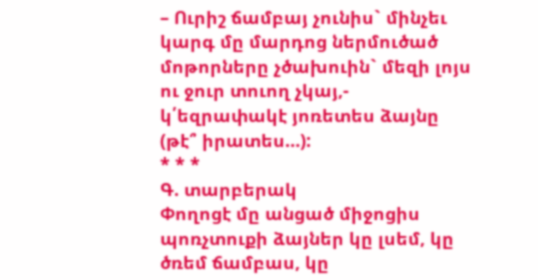– Ուրիշ ճամբայ չունիս` մինչեւ կարգ մը մարդոց ներմուծած մոթորները չծախուին` մեզի լոյս ու ջուր տուող չկայ,- կ՛եզրափակէ յոռետես ձայնը (թէ՞ իրատես…):
* * *
Գ. տարբերակ
Փողոցէ մը անցած միջոցիս պոռչտուքի ձայներ կը լսեմ, կը ծռեմ ճամբաս, կը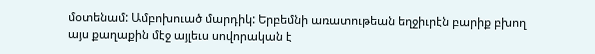մօտենամ: Ամբոխուած մարդիկ: Երբեմնի առատութեան եղջիւրէն բարիք բխող այս քաղաքին մէջ այլեւս սովորական է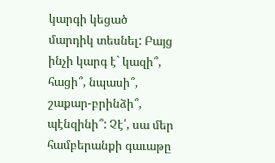կարգի կեցած մարդիկ տեսնել: Բայց ինչի կարգ է` կազի՞, հացի՞, նպասի՞, շաքար-բրինձի՞, պէնզինի՞: Չէ՛, սա մեր համբերանքի գաւաթը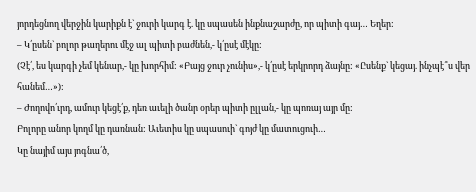յորդեցնող վերջին կարիքն է` ջուրի կարգ է. կը սպասեն ինքնաշարժը, որ պիտի գայ… Եղեր:
– Կ՛ըսեն` բոլոր թաղերու մէջ ալ պիտի բաժնեն,- կ՛ըսէ մէկը:
(Չէ՛, ես կարգի չեմ կենար,- կը խորհիմ: «Բայց ջուր չունիս»,- կ՛ըսէ երկրորդ ձայնը: «Ըսենք` կեցայ. ինչպէ՞ս վեր հանեմ…»):
– Ժողովո՛ւրդ, ամուր կեցէ՛ք, դեռ աւելի ծանր օրեր պիտի ըլլան,- կը պոռայ այր մը:
Բոլորը անոր կողմ կը դառնան: Աւետիս կը սպասուի` գոյժ կը մատուցուի…
Կը նայիմ այս յոգնա՛ծ,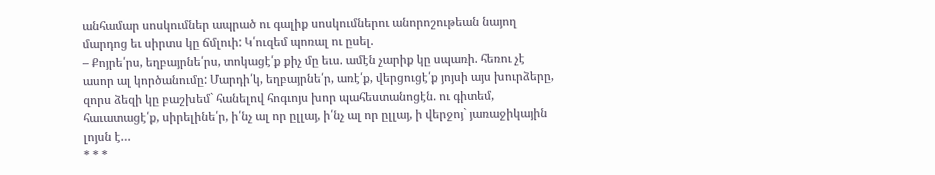անհամար սոսկումներ ապրած ու գալիք սոսկումներու անորոշութեան նայող մարդոց եւ սիրտս կը ճմլուի: Կ՛ուզեմ պոռալ ու ըսել.
– Քոյրե՛րս, եղբայրնե՛րս, տոկացէ՛ք քիչ մը եւս. ամէն չարիք կը սպառի. հեռու չէ ասոր ալ կործանումը: Մարդի՛կ, եղբայրնե՛ր, առէ՛ք, վերցուցէ՛ք յոյսի այս խուրձերը, զորս ձեզի կը բաշխեմ` հանելով հոգւոյս խոր պահեստանոցէն. ու գիտեմ, հաւատացէ՛ք, սիրելինե՛ր, ի՛նչ ալ որ ըլլայ, ի՛նչ ալ որ ըլլայ, ի վերջոյ` յառաջիկային լոյսն է…
* * *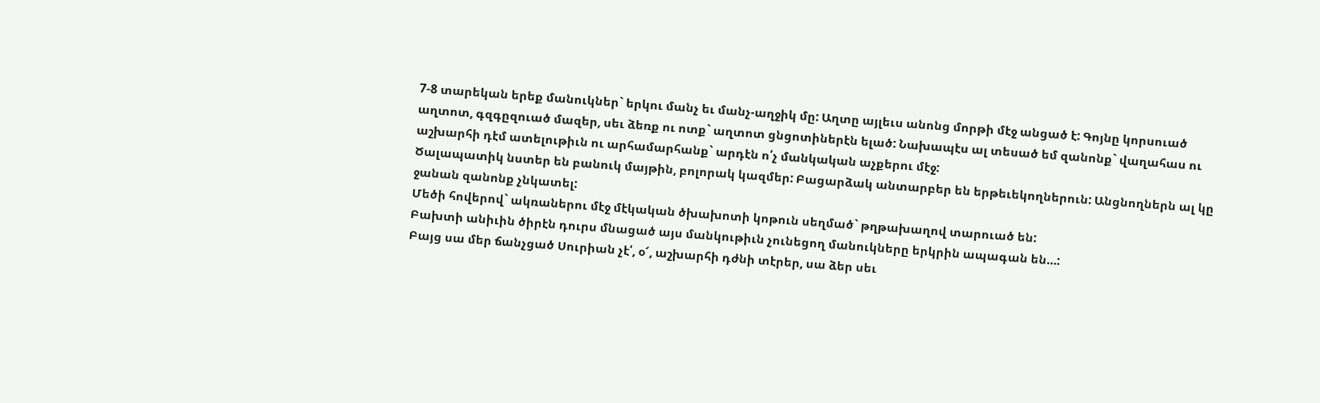7-8 տարեկան երեք մանուկներ` երկու մանչ եւ մանչ-աղջիկ մը: Աղտը այլեւս անոնց մորթի մէջ անցած է: Գոյնը կորսուած աղտոտ, գզգըզուած մազեր, սեւ ձեռք ու ոտք` աղտոտ ցնցոտիներէն ելած: Նախապէս ալ տեսած եմ զանոնք` վաղահաս ու աշխարհի դէմ ատելութիւն ու արհամարհանք` արդէն ո՛չ մանկական աչքերու մէջ:
Ծալապատիկ նստեր են բանուկ մայթին, բոլորակ կազմեր: Բացարձակ անտարբեր են երթեւեկողներուն: Անցնողներն ալ կը ջանան զանոնք չնկատել:
Մեծի հովերով` ակռաներու մէջ մէկական ծխախոտի կոթուն սեղմած` թղթախաղով տարուած են:
Բախտի անիւին ծիրէն դուրս մնացած այս մանկութիւն չունեցող մանուկները երկրին ապագան են…:
Բայց սա մեր ճանչցած Սուրիան չէ՛, օ՜, աշխարհի դժնի տէրեր, սա ձեր սեւ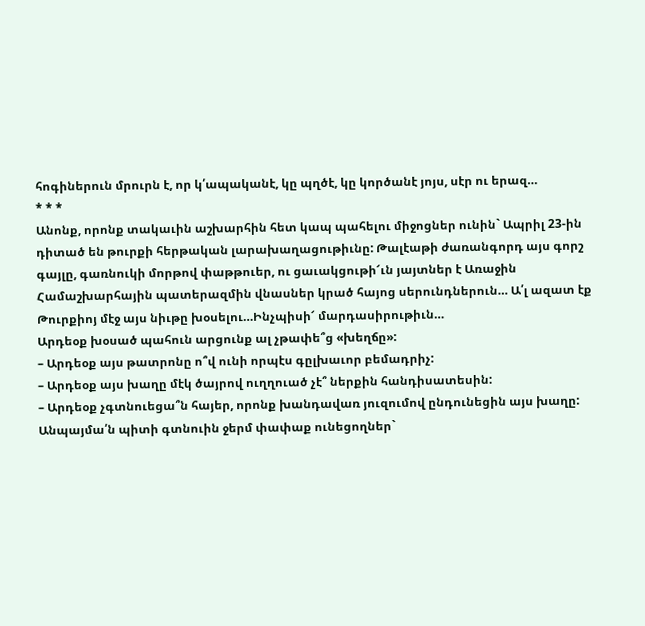հոգիներուն մրուրն է, որ կ՛ապականէ, կը պղծէ, կը կործանէ յոյս, սէր ու երազ…
* * *
Անոնք, որոնք տակաւին աշխարհին հետ կապ պահելու միջոցներ ունին` Ապրիլ 23-ին դիտած են թուրքի հերթական լարախաղացութիւնը: Թալէաթի ժառանգորդ այս գորշ գայլը, գառնուկի մորթով փաթթուեր, ու ցաւակցութի՜ւն յայտներ է Առաջին Համաշխարհային պատերազմին վնասներ կրած հայոց սերունդներուն… Ա՛լ ազատ էք Թուրքիոյ մէջ այս նիւթը խօսելու…Ինչպիսի՜ մարդասիրութիւն…
Արդեօք խօսած պահուն արցունք ալ չթափե՞ց «խեղճը»:
– Արդեօք այս թատրոնը ո՞վ ունի որպէս գըլխաւոր բեմադրիչ:
– Արդեօք այս խաղը մէկ ծայրով ուղղուած չէ՞ ներքին հանդիսատեսին:
– Արդեօք չգտնուեցա՞ն հայեր, որոնք խանդավառ յուզումով ընդունեցին այս խաղը: Անպայմա՛ն պիտի գտնուին ջերմ փափաք ունեցողներ`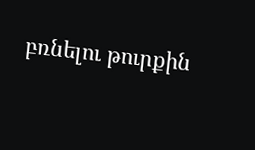բռնելու թուրքին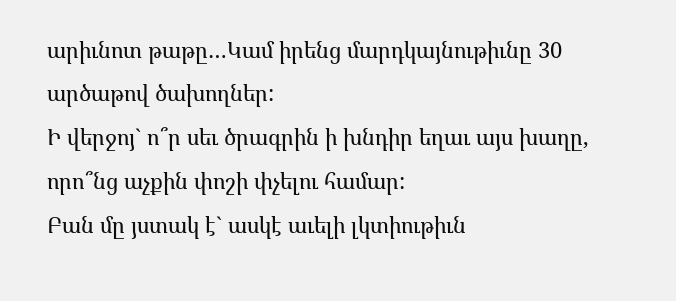արիւնոտ թաթը…Կամ իրենց մարդկայնութիւնը 30 արծաթով ծախողներ:
Ի վերջոյ` ո՞ր սեւ ծրագրին ի խնդիր եղաւ այս խաղը, որո՞նց աչքին փոշի փչելու համար:
Բան մը յստակ է` ասկէ աւելի լկտիութիւն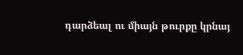դարձեալ ու միայն թուրքը կրնայ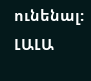ունենալ:
ԼԱԼԱ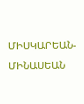ՄԻՍԿԱՐԵԱՆ-ՄԻՆԱՍԵԱՆ